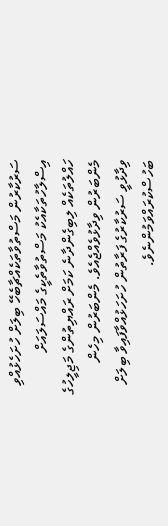ސަރުކާރުން މަސްތުވާތަކެއްޗާބެހޭ ބިލަށް ހުށަހެޅުއްވި އިސްލާހުތަކާއެކު މަސްތުވާތެކީގެ މައްސަލައަށް ހައްލުތަކެއް ލިބިގެންދާނެ ކަމަށް ރައްޔިތުންގެ މަޖިލީހުގެ މެންބަރުން ވިދާޅުވެއްޖެއެވެ. މެންބަރުން މިހެން ވިދާޅުވީ ސަރުކާރުގެ ފަރާތުން ހުށަހަޅުއްވާފައިވާ ބިލަށް ބަހުސްކުރައްވަމުންނެވެ.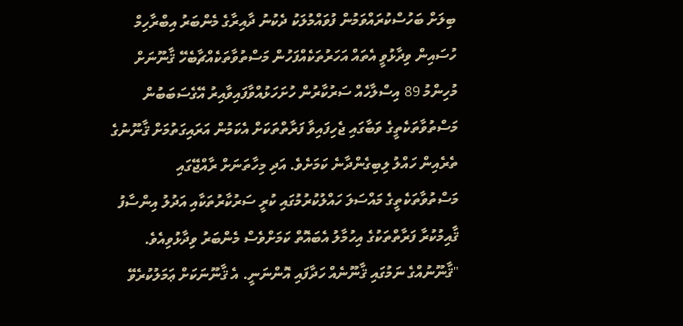ބިލަށް ބަހުސްކުރައްވަމުން ފުވައްމުލަކު ދެކުނު ދާއިރާގެ މެންބަރު އިބްރާހިމް ހުސައިން ވިދާޅުވީ އެތައް އަހަރުތަކެއްފަހުން މަސްތުވާތަކެއްޗާބެހޭ ޤާނޫނަށް މުހިންމު 89 އިސްލާހެއް ސަރުކާރުން ހުށަހަޅުއްވާފައިވާއިރު އޭގެސަބަބުން މަސްތުވާތަކެތީގެ ވަބާގައި ޖެހިފައިވާ ފަރާތްތަކަށް އެކަމުން އަރައިގަތުމަށް ޤާނޫނުގެ ތެރެއިން ހައްލު ލިބިގެންދާނެ ކަމަށެވެ. އަދި މިހާތަނަށް ރާއްޖޭގައި މަސްތުވާތަކެތީގެ މައްސަލަ ހައްލުކުރުމުގައި ކުރީ ސަރުކާރުތަކާއި އަދުލު އިންސާފު ޤާއިމުކުރާ ފަރާތްތަކުގެ އިހުމާލު އެބައޮތް ކަމަށްވެސް މެންބަރު ވިދާޅުވިއެވެ.
"ޤާނޫނުއްގެ ނަމުގައި ޤާނޫނެއް ހަދާފައި އޮންނަނީ. އެ ޤާނޫނަކަށް ޢަމަލުކުރެވޭ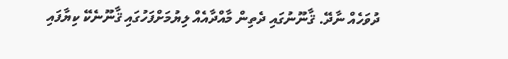ދުވަހެއް ނާދޭ. ޤާނޫނުގައި ދެތިން މާއްދާއެއް ލިޔުމަށްފަހުގައި ޤާނޫނެކޭ ކިޔާފައި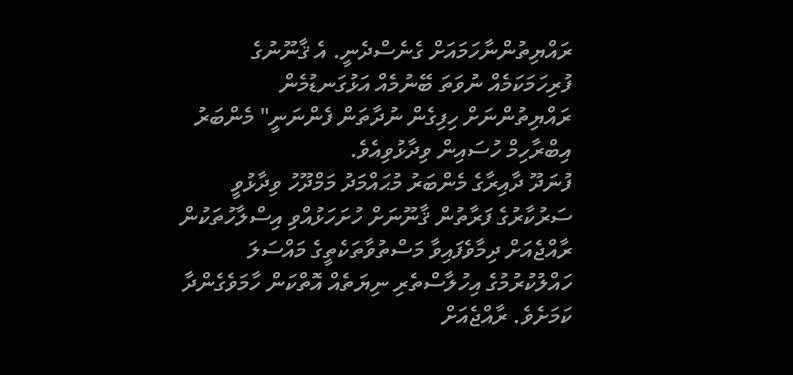ރައްޔިތުންނާހަމައަށް ގެނެސްދެނީ. އެ ޤާނޫނުގެ ފުރިހަމަކަމެއް ނުވަތަ ބޭނުމެއް އަޅުގަނޑުމެން ރައްޔިތުންނަށް ހިފިގެން ނުދާތަން ފެންނަނީ" މެންބަރު އިބްރާހިމް ހުސައިން ވިދާޅުވިއެވެ.
ފުނަދޫ ދާއިރާގެ މެންބަރު މުޙައްމަދު މަމްދޫހު ވިދާޅުވީ ސަރުކާރުގެ ފަރާތުން ޤާނޫނަށް ހުށަހަޅުއްވި އިސްލާހުތަކުން ރާއްޖެއަށް ދިމާވެފައިވާ މަސްތުވާތަކެތީގެ މައްސަލަ ހައްލުކުރުމުގެ އިހުލާސްތެރި ނިޔަތެއް އޮތްކަން ހާމަވެގެންދާ ކަމަށެވެ. ރާއްޖެއަށް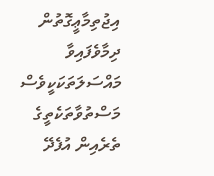އިޖުތިމާޢީގޮތުން ދިމާވެފައިވާ މައްސަލަތަކަކީވެސް މަސްތުވާތަކެތީގެ ތެރެއިން އުފެދޭ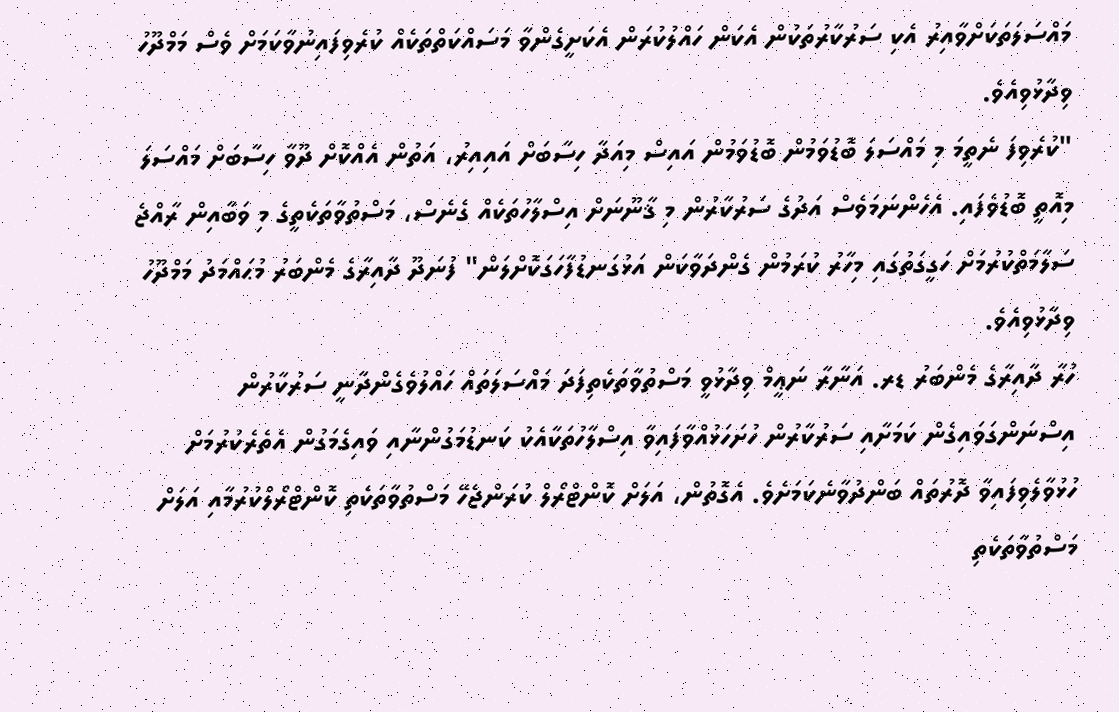މައްސަލަތަކަށްވާއިރު އެކި ސަރުކާރުތަކުން އެކަން ހައްލުކުރަން އެކަށީގެންވާ މަސައްކަތްތަކެއް ކުރެވިފައިނުވާކަމަށް ވެސް މަމްދޫހު ވިދާޅުވިއެވެ.
"ކުރެވިފަ ނެތީމަ މި މައްސަލަ ބޮޑުވަމުން ބޮޑުވަމުން އައިސް މިއަދާ ހިސާބަށް އައިއިރު، އަތުން އެއްކޮށް ދޫވާ ހިސާބަށް މައްސަލަ މިއޮތީ ބޮޑުވެފައި. އެހެންނަމަވެސް އަދުގެ ސަރުކާރުން މި ޤާނޫނަށް އިސްލާހުތަކެއް ގެނެސް، މަސްތުވާތަކެތީގެ މި ވަބާއިން ރާއްޖެ ސަލާމަތްކުރުމަށް ހަގީގަތުގައި މިހާރު ކުރަމުން ގެންދަވާކަން އަޅުގަނޑުފާހަގަކޮށްލަން" ފުނަދޫ ދާއިރާގެ މެންބަރު މުޙައްމަދު މަމްދޫހު ވިދާޅުވިއެވެ.
ހުރާ ދާއިރާގެ މެންބަރު ޑރ. އަނާރާ ނަޢީމް ވިދާޅުވީ މަސްތުވާތަކެތިފަދަ މައްސަލަތައް ހައްލުވެގެންދާނީ ސަރުކާރުން އިސްނަންގަވައިގެން ކަމަށާއި ސަރުކާރުން ހުށަހަޅުއްވާފައިވާ އިސްލާހުތަކާއެކު ކަނޑުމަގުންނާއި ވައިގެމަގުން އެތެރެކުރުމަށް ހުޅުވާލެވިފައިވާ ދޮރުތައް ބަންދުވާނެކަމަށެވެ. އެގޮތުން، އަލަށް ކޮންޓްރޯލް ކުރަންޖެހޭ މަސްތުވާތަކެތި ކޮންޓްރޯލްކުރުމާއި އަލަށް މަސްތުވާތަކެތި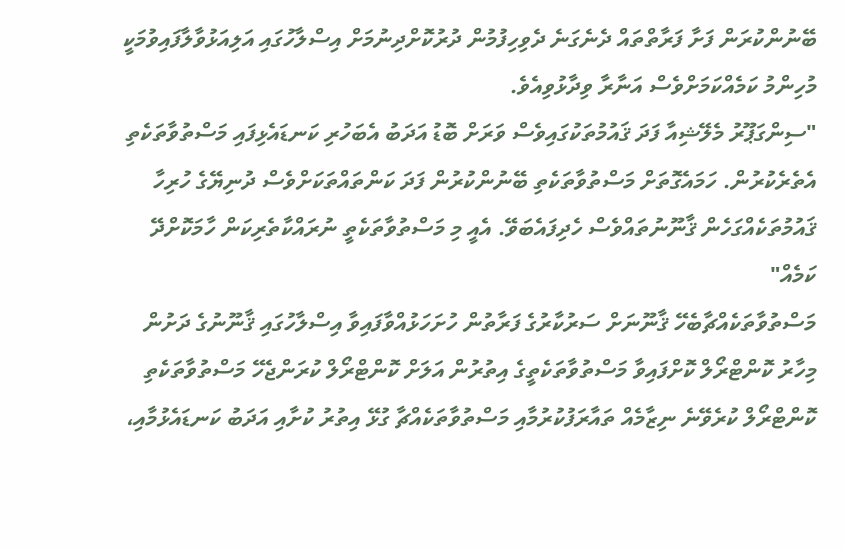ބޭނުންކުރަން ފަށާ ފަރާތްތައް ދެނެގަނެ ދެވިހިފުމުން ދުރުކޮށްދިނުމަށް އިސްލާހުގައި އަލިއަޅުވާލާފައިވުމަކީ މުހިންމު ކަމެއްކަމަށްވެސް އަނާރާ ވިދާޅުވިއެވެ.
"ސިންގަޕޫރު މެލޭޝިއާ ފަދަ ޤައުމުތަކުގައިވެސް ވަރަށް ބޮޑު އަދަބު އެބަހުރި ކަނޑައެޅިފައި މަސްތުވާތަކެތި އެތެރެކުރުން. ހަމައެގޮތަށް މަސްތުވާތަކެތި ބޭނުންކުރުން ފަދަ ކަންތައްތަކަށްވެސް ދުނިޔޭގެ ހުރިހާ ޤައުމުތަކެއްގަހެން ޤާނޫނުތައްވެސް ހެދިފައެބަވޭ. އެއީ މި މަސްތުވާތަކެތީ ނުރައްކާތެރިކަން ހާމަކޮށްދޭ ކަމެއް"
މަސްތުވާތަކެއްޗާބެހޭ ޤާނޫނަށް ސަރުކާރުގެ ފަރާތުން ހުށަހަޅުއްވާފައިވާ އިސްލާހުގައި ޤާނޫނުގެ ދަށުން މިހާރު ކޮންޓްރޯލް ކޮށްފައިވާ މަސްތުވާތަކެތީގެ އިތުރުން އަލަށް ކޮންޓްރޯލް ކުރަންޖެހޭ މަސްތުވާތަކެތި ކޮންޓްރޯލް ކުރެވޭނެ ނިޒާމެއް ތައާރަފުކުރުމާއި މަސްތުވާތަކެއްޗާ ގުޅޭ އިތުރު ކުށާއި އަދަބު ކަނޑައެޅުމާއި،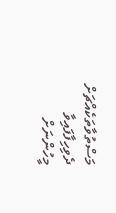މަސްތުވާތަކެއްޗަށް ދެވިހިފާފައިވާ މީހުންނަށް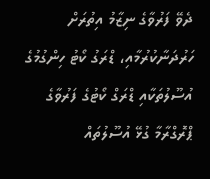ދެވޭ ފަރުވާގެ ނިޒާމު އިތުރަށް ހަރުދަނާކުރުމާއި، ޑްރަގު ކޯޓު ހިންގުމުގެ އުސޫލުތަކާއި ޑްރަގް ކޯޓުގެ ފަރުވާގެ ޕްރޮގްރާމާ ގުޅޭ އުސޫލުތައް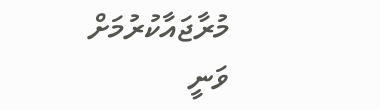މުރާޖައާކުރުމަށް ވަނީ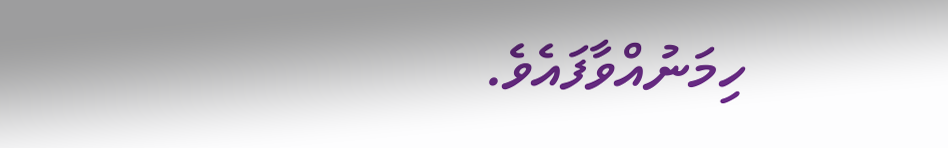ހިމަނުއްވާފައެވެ.